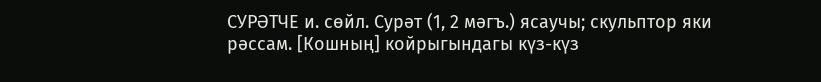СУРӘТЧЕ и. сөйл. Сурәт (1, 2 мәгъ.) ясаучы; скульптор яки рәссам. [Кошның] койрыгындагы күз-күз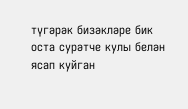түгәрәк бизәкләре бик оста сурәтче кулы белән ясап куйган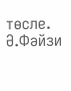төсле. Ә.Фәйзи